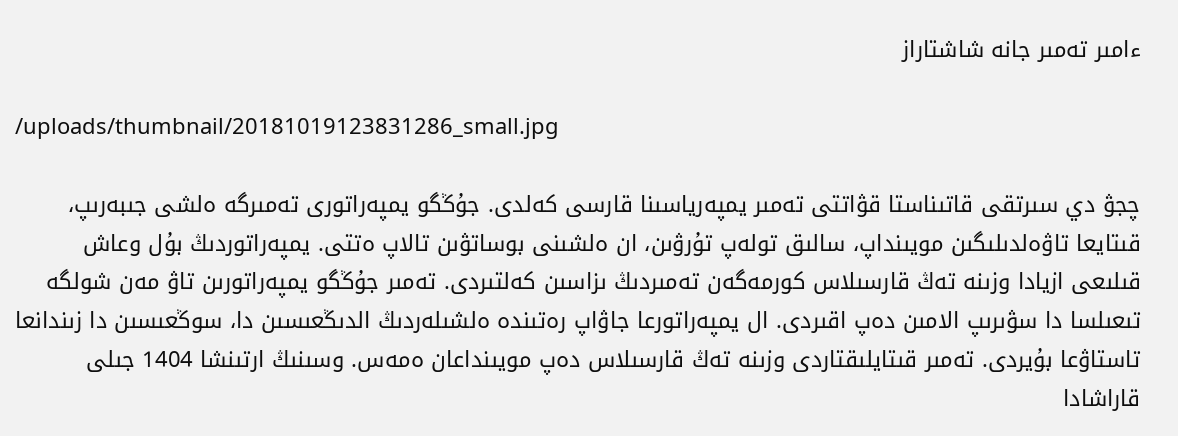ءامىر تەمىر جانە شاشتاراز

/uploads/thumbnail/20181019123831286_small.jpg

چجۋ دي سىرتقى قاتىناستا قۋاتتى تەمىر يمپەرياسىنا قارسى كەلدى. جۇڭگو يمپەراتورى تەمىرگە ەلشى جىبەرىپ، قىتايعا تاۋەلدىلىگىن مويىنداپ، سالىق تولەپ تۇرۋىن، ان ەلشىنى بوساتۋىن تالاپ ەتتى. يمپەراتوردىڭ بۇل وعاش قىلىعى ازيادا وزىنە تەڭ قارسىلاس كورمەگەن تەمىردىڭ ىزاسىن كەلتىردى. تەمىر جۇڭگو يمپەراتورىن تاۋ مەن شولگە تىعىلسا دا سۋىرىپ الامىن دەپ اقىردى. ال يمپەراتورعا جاۋاپ رەتىندە ەلشىلەردىڭ الدىڭعىسىن دا، سوڭعىسىن دا زىندانعا تاستاۋعا بۇيردى. تەمىر قىتايلىقتاردى وزىنە تەڭ قارسىلاس دەپ مويىنداعان ەمەس. وسىنىڭ ارتىنشا 1404 جىلى قاراشادا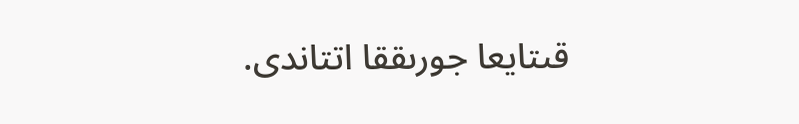قىتايعا جورىققا اتتاندى.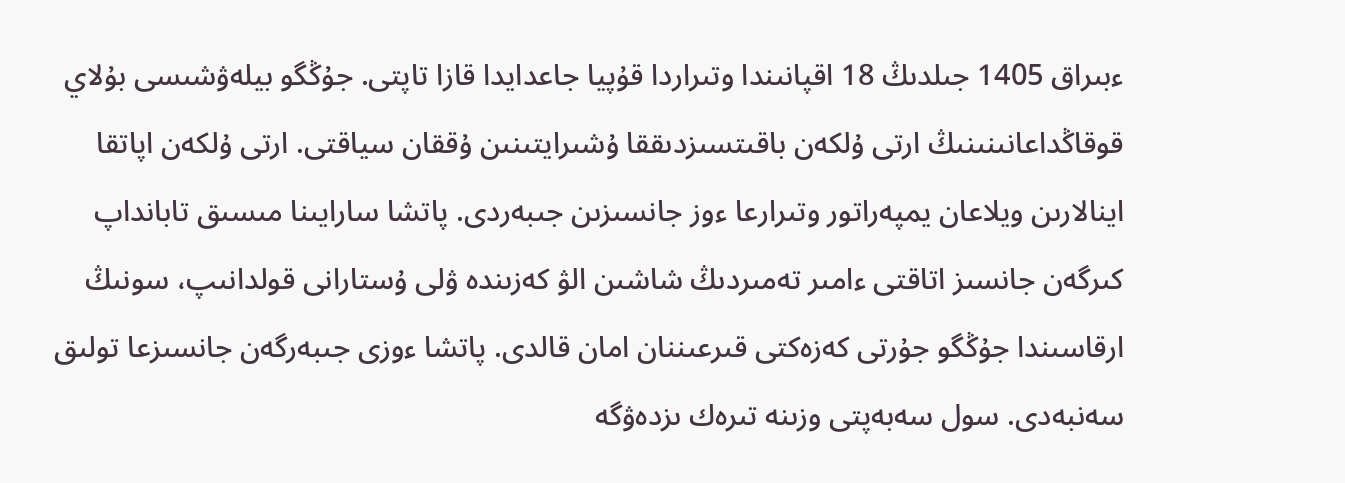ءبىراق 1405 جىلدىڭ 18 اقپانىندا وتىراردا قۇپيا جاعدايدا قازا تاپتى. جۇڭگو بيلەۋشىسى بۇلاي قوقاڭداعانىنىنىڭ ارتى ۇلكەن باقىتسىزدىققا ۇشىرايتىنىن ۇققان سياقتى. ارتى ۇلكەن اپاتقا اينالارىن ويلاعان يمپەراتور وتىرارعا ءوز جانسىزىن جىبەردى. پاتشا سارايىنا مىسىق تابانداپ كىرگەن جانسىز اتاقتى ءامىر تەمىردىڭ شاشىن الۋ كەزىندە ۋلى ۇستارانى قولدانىپ، سونىڭ ارقاسىندا جۇڭگو جۇرتى كەزەكتى قىرعىننان امان قالدى. پاتشا ءوزى جىبەرگەن جانسىزعا تولىق سەنبەدى. سول سەبەپتى وزىنە تىرەك ىزدەۋگە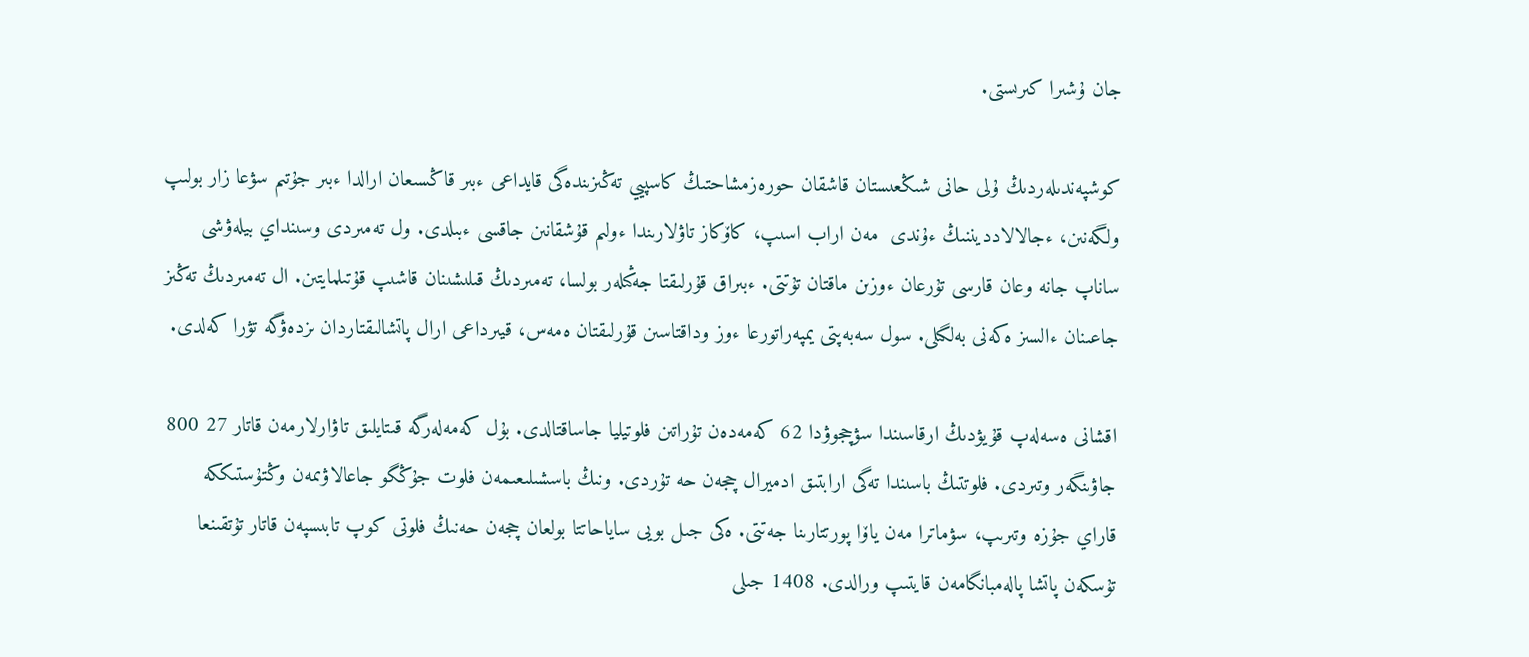جان ۇشىرا كىرىستى.

كوشپەندىلەردىڭ ۇلى حانى شىڭعىستان قاشقان حورەزمشاحتىڭ كاسپيي تەڭىزىندەگى قايداعى ءبىر قاڭسىعان ارالدا ءبىر جۇتىم سۋعا زار بولىپ ولگەنىن، ءجالالادديننىڭ ءۇندى  مەن اراب اسىپ، كاۆكاز تاۋلارىندا ءولىم قۇشقانىن جاقسى ءبىلدى. ول تەمىردى وسىنداي بيلەۋشى ساناپ جانە وعان قارسى تۇرعان ءوزىن ماقتان تۇتتى. ءبىراق قۇرلىقتا جەڭىلەر بولسا، تەمىردىڭ قىلىشىنان قاشىپ قۇتىلمايتىن. ال تەمىردىڭ تەڭىز جاعىنان ءالسىز ەكەنى بەلگىلى. سول سەبەپتى يمپەراتورعا ءوز وداقتاسىن قۇرلىقتان ەمەس، قيىرداعى ارال پاتشالىقتاردان ىزدەۋگە تۋرا كەلدى.

اقشانى ەسەلەپ قۇيۋدىڭ ارقاسىندا سۋچجوۋدا 62 كەمەدەن تۇراتىن فلوتيليا جاساقتالدى. بۇل كەمەلەرگە قىتايلىق تاۋارلارمەن قاتار 27 800 جاۋىنگەر وتىردى. فلوتتىڭ باسىندا تەگى ارابتىق ادميرال چجەن حە تۇردى. ونىڭ باسشىلىعىمەن فلوت جۇڭگو جاعالاۋىمەن وڭتۇستىككە قاراي جۇزە وتىرىپ، سۋماترا مەن ياۆا پورتتارىنا جەتتى. ەكى جىل بويى ساياحاتتا بولعان چجەن حەنىڭ فلوتى كوپ تابىسپەن قاتار تۇتقىنعا تۇسكەن پاتشا پالەمبانگامەن قايتىپ ورالدى. 1408 جىلى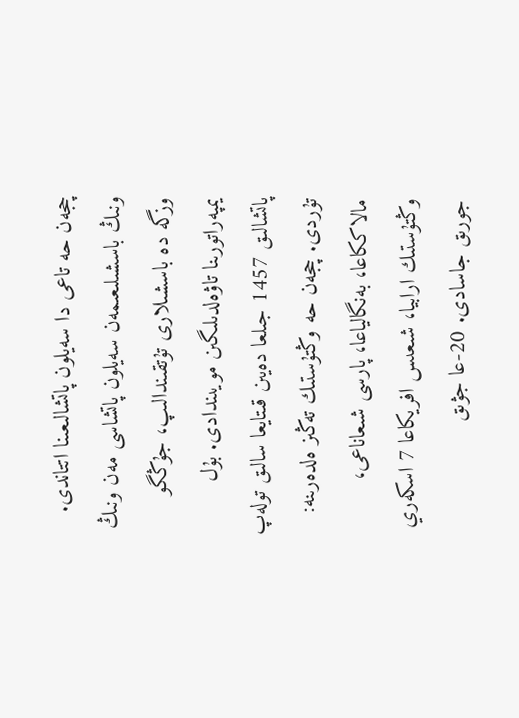چجەن حە تاعى دا سەيلون پاتشالىعىنا اتتاندى. ونىڭ باسشىلىعىمەن سەيلون پاتشاسى مەن ونىڭ وزگە دە باسشىلارى تۇتقىندالىپ، جۇڭگو يمپەراتورىنا تاۋەلدىلىگىن مويىندادى. بۇل پاتشالىق 1457 جىلعا دەيىن قىتايعا سالىق تولەپ تۇردى. چجەن حە وڭتۇستىك تەڭىز ەلدەرىنە: مالاككاعا، بەنگالياعا، پارسى شىعاناعى، وڭتۇستىك ارابيا، شىعىس افريكاعا 7 اسكەري جورىق جاسادى. 20-عا جۋىق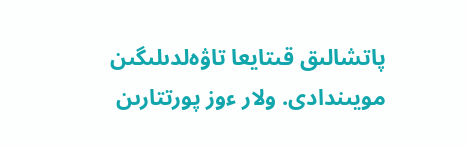پاتشالىق قىتايعا تاۋەلدىلىگىن مويىندادى. ولار ءوز پورتتارىن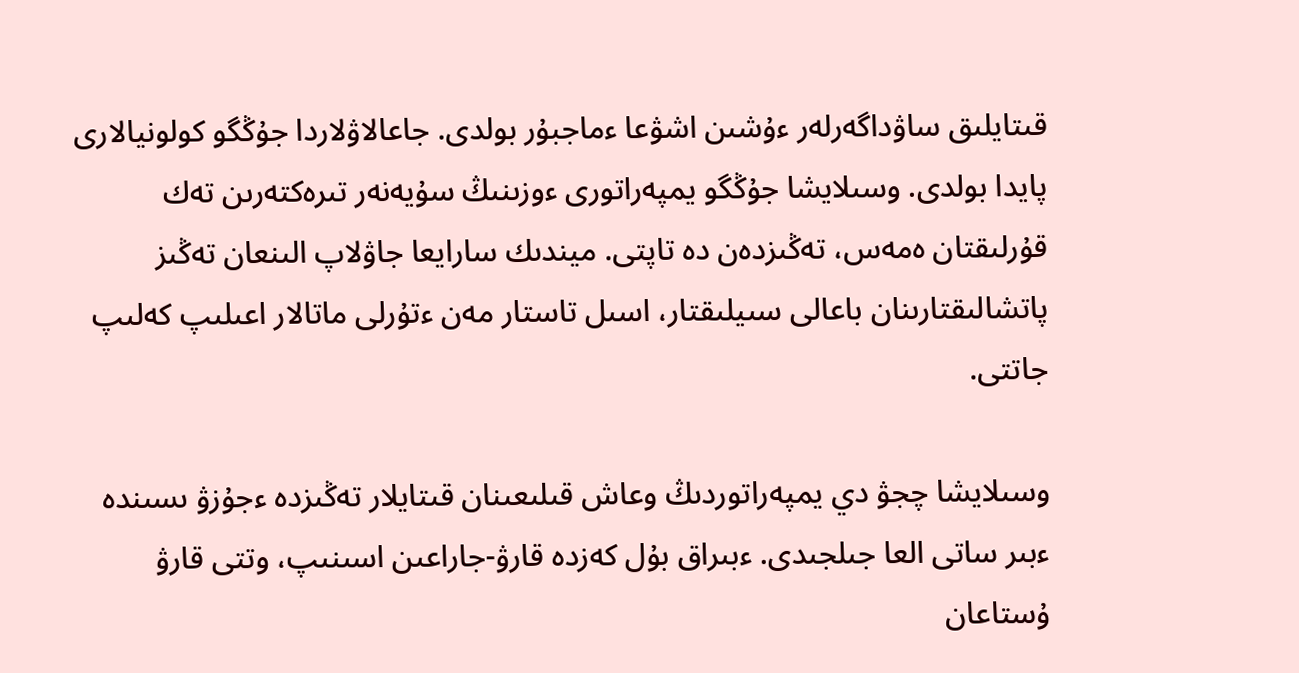قىتايلىق ساۋداگەرلەر ءۇشىن اشۋعا ءماجبۇر بولدى. جاعالاۋلاردا جۇڭگو كولونيالارى پايدا بولدى. وسىلايشا جۇڭگو يمپەراتورى ءوزىنىڭ سۇيەنەر تىرەكتەرىن تەك قۇرلىقتان ەمەس، تەڭىزدەن دە تاپتى. ميندىك سارايعا جاۋلاپ الىنعان تەڭىز پاتشالىقتارىنان باعالى سىيلىقتار، اسىل تاستار مەن ءتۇرلى ماتالار اعىلىپ كەلىپ جاتتى.

وسىلايشا چجۋ دي يمپەراتوردىڭ وعاش قىلىعىنان قىتايلار تەڭىزدە ءجۇزۋ ىسىندە ءبىر ساتى العا جىلجىدى. ءبىراق بۇل كەزدە قارۋ-جاراعىن اسىنىپ، وتتى قارۋ ۇستاعان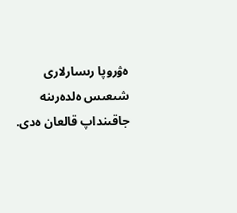ەۋروپا رىسارلارى شىعىس ەلدەرىنە جاقىنداپ قالعان ەدى.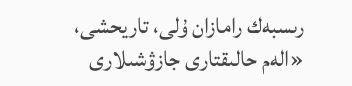رىسبەك رامازان ۇلى، تاريحشى، «الەم حالىقتارى جازۋشىلارى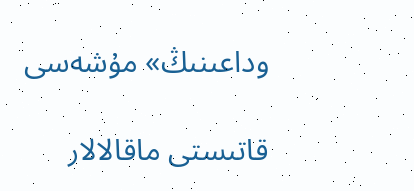وداعىنىڭ» مۇشەسى

قاتىستى ماقالالار